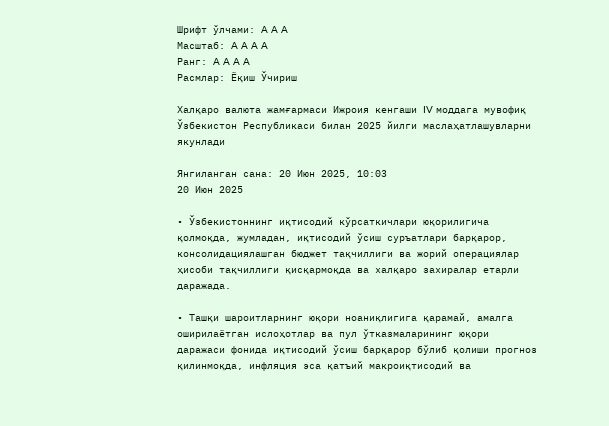Шрифт ўлчами: A A A
Масштаб: A A A A
Ранг: A A A A
Расмлар: Ёқиш Ўчириш

Халқаро валюта жамғармаси Ижроия кенгаши IV моддага мувофиқ Ўзбекистон Республикаси билан 2025 йилги маслаҳатлашувларни якунлади

Янгиланган сана: 20 Июн 2025, 10:03
20 Июн 2025

• Ўзбекистоннинг иқтисодий кўрсаткичлари юқорилигича қолмоқда, жумладан, иқтисодий ўсиш суръатлари барқарор, консолидациялашган бюджет тақчиллиги ва жорий операциялар ҳисоби тақчиллиги қисқармоқда ва халқаро захиралар етарли даражада.

• Ташқи шароитларнинг юқори ноаниқлигига қарамай, амалга оширилаётган ислоҳотлар ва пул ўтказмаларининг юқори даражаси фонида иқтисодий ўсиш барқарор бўлиб қолиши прогноз қилинмоқда, инфляция эса қатъий макроиқтисодий ва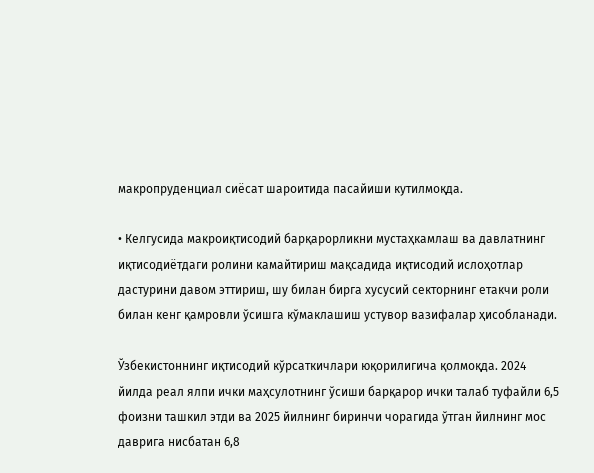макропруденциал сиёсат шароитида пасайиши кутилмоқда.

• Келгусида макроиқтисодий барқарорликни мустаҳкамлаш ва давлатнинг иқтисодиётдаги ролини камайтириш мақсадида иқтисодий ислоҳотлар дастурини давом эттириш, шу билан бирга хусусий секторнинг етакчи роли билан кенг қамровли ўсишга кўмаклашиш устувор вазифалар ҳисобланади.

Ўзбекистоннинг иқтисодий кўрсаткичлари юқорилигича қолмоқда. 2024 йилда реал ялпи ички маҳсулотнинг ўсиши барқарор ички талаб туфайли 6,5 фоизни ташкил этди ва 2025 йилнинг биринчи чорагида ўтган йилнинг мос даврига нисбатан 6,8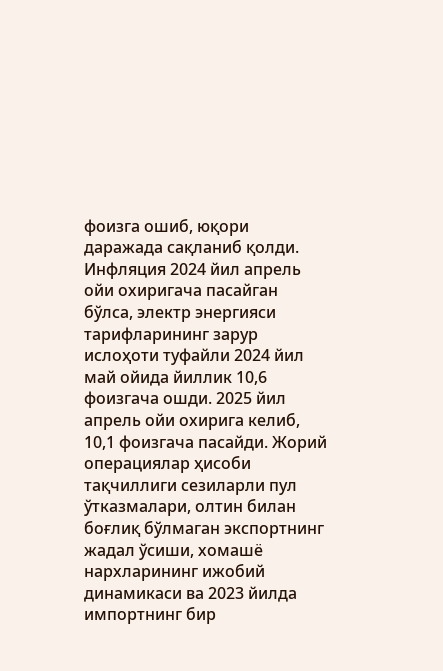фоизга ошиб, юқори даражада сақланиб қолди. Инфляция 2024 йил апрель ойи охиригача пасайган бўлса, электр энергияси тарифларининг зарур ислоҳоти туфайли 2024 йил май ойида йиллик 10,6 фоизгача ошди. 2025 йил апрель ойи охирига келиб, 10,1 фоизгача пасайди. Жорий операциялар ҳисоби тақчиллиги сезиларли пул ўтказмалари, олтин билан боғлиқ бўлмаган экспортнинг жадал ўсиши, хомашё нархларининг ижобий динамикаси ва 2023 йилда импортнинг бир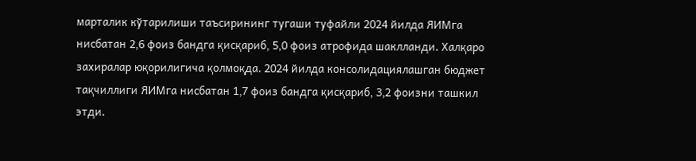марталик кўтарилиши таъсирининг тугаши туфайли 2024 йилда ЯИМга нисбатан 2,6 фоиз бандга қисқариб, 5,0 фоиз атрофида шаклланди. Халқаро захиралар юқорилигича қолмоқда. 2024 йилда консолидациялашган бюджет тақчиллиги ЯИМга нисбатан 1,7 фоиз бандга қисқариб, 3,2 фоизни ташкил этди.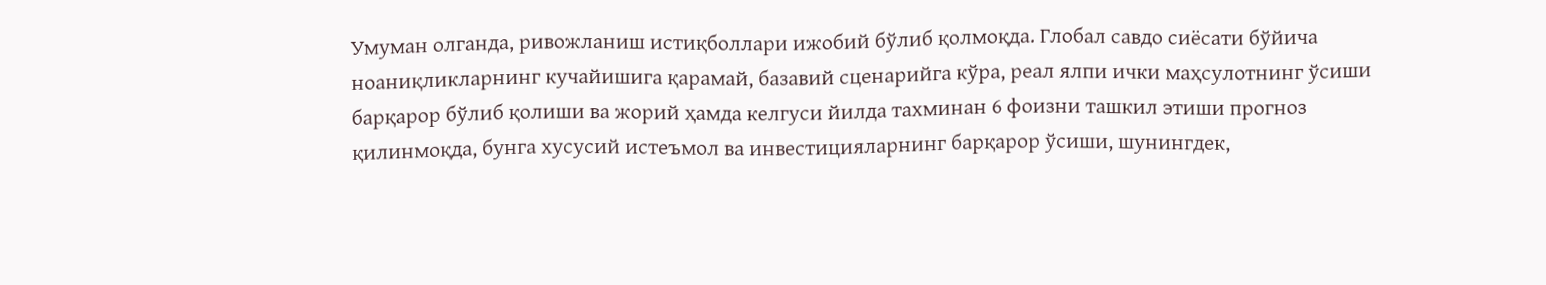Умуман олганда, ривожланиш истиқболлари ижобий бўлиб қолмоқда. Глобал савдо сиёсати бўйича ноаниқликларнинг кучайишига қарамай, базавий сценарийга кўра, реал ялпи ички маҳсулотнинг ўсиши барқарор бўлиб қолиши ва жорий ҳамда келгуси йилда тахминан 6 фоизни ташкил этиши прогноз қилинмоқда, бунга хусусий истеъмол ва инвестицияларнинг барқарор ўсиши, шунингдек,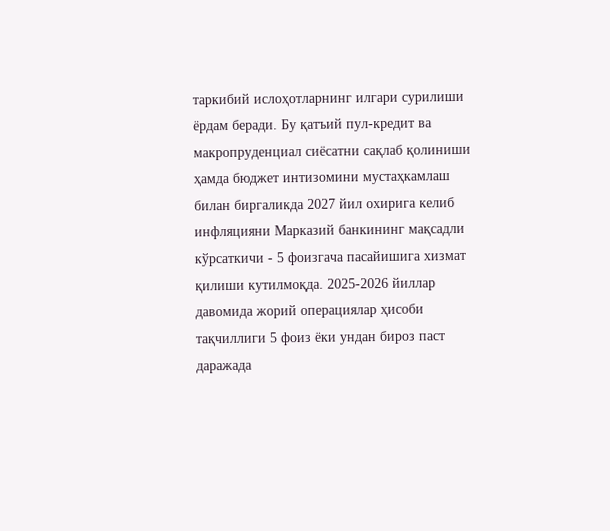таркибий ислоҳотларнинг илгари сурилиши ёрдам беради. Бу қатъий пул-кредит ва макропруденциал сиёсатни сақлаб қолиниши ҳамда бюджет интизомини мустаҳкамлаш билан биргаликда 2027 йил охирига келиб инфляцияни Марказий банкининг мақсадли кўрсаткичи - 5 фоизгача пасайишига хизмат қилиши кутилмоқда. 2025-2026 йиллар давомида жорий операциялар ҳисоби тақчиллиги 5 фоиз ёки ундан бироз паст даражада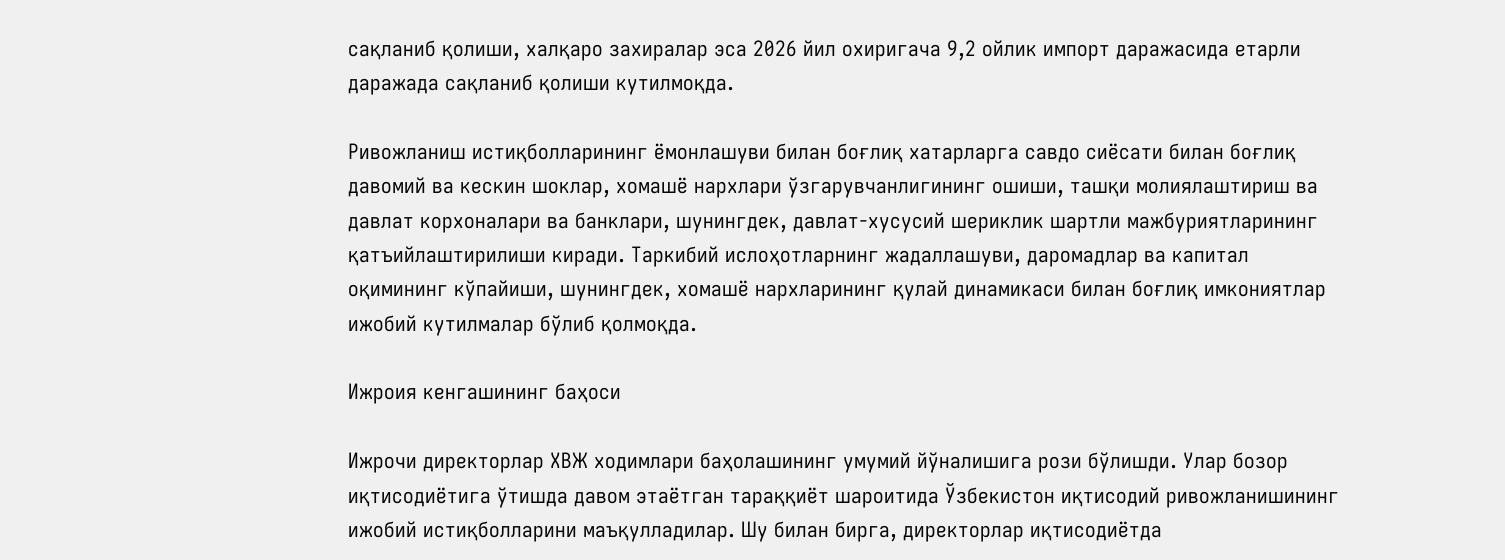сақланиб қолиши, халқаро захиралар эса 2026 йил охиригача 9,2 ойлик импорт даражасида етарли даражада сақланиб қолиши кутилмоқда.

Ривожланиш истиқболларининг ёмонлашуви билан боғлиқ хатарларга савдо сиёсати билан боғлиқ давомий ва кескин шоклар, хомашё нархлари ўзгарувчанлигининг ошиши, ташқи молиялаштириш ва давлат корхоналари ва банклари, шунингдек, давлат-хусусий шериклик шартли мажбуриятларининг қатъийлаштирилиши киради. Таркибий ислоҳотларнинг жадаллашуви, даромадлар ва капитал оқимининг кўпайиши, шунингдек, хомашё нархларининг қулай динамикаси билан боғлиқ имкониятлар ижобий кутилмалар бўлиб қолмоқда.

Ижроия кенгашининг баҳоси

Ижрочи директорлар ХВЖ ходимлари баҳолашининг умумий йўналишига рози бўлишди. Улар бозор иқтисодиётига ўтишда давом этаётган тараққиёт шароитида Ўзбекистон иқтисодий ривожланишининг ижобий истиқболларини маъқулладилар. Шу билан бирга, директорлар иқтисодиётда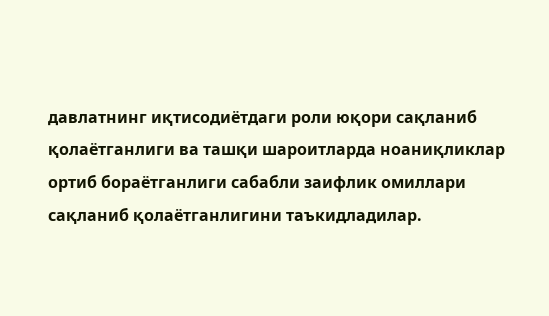давлатнинг иқтисодиётдаги роли юқори сақланиб қолаётганлиги ва ташқи шароитларда ноаниқликлар ортиб бораётганлиги сабабли заифлик омиллари сақланиб қолаётганлигини таъкидладилар.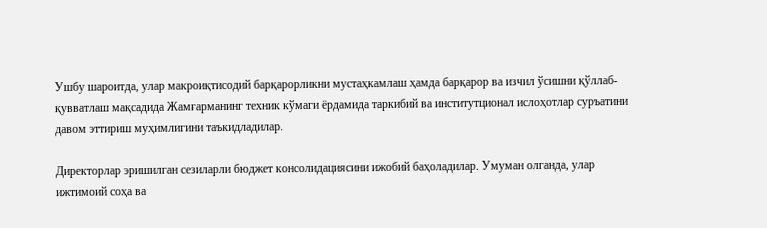Ушбу шароитда, улар макроиқтисодий барқарорликни мустаҳкамлаш ҳамда барқарор ва изчил ўсишни қўллаб-қувватлаш мақсадида Жамғарманинг техник кўмаги ёрдамида таркибий ва институтционал ислоҳотлар суръатини давом эттириш муҳимлигини таъкидладилар.

Директорлар эришилган сезиларли бюджет консолидациясини ижобий баҳоладилар. Умуман олганда, улар ижтимоий соҳа ва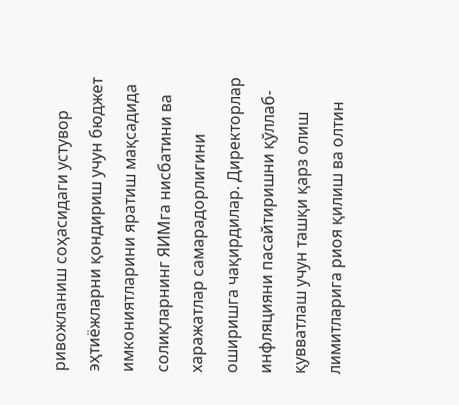ривожланиш соҳасидаги устувор эҳтиёжларни қондириш учун бюджет имкониятларини яратиш мақсадида солиқларнинг ЯИМга нисбатини ва харажатлар самарадорлигини оширишга чақирдилар. Директорлар инфляцияни пасайтиришни қўллаб-қувватлаш учун ташқи қарз олиш лимитларига риоя қилиш ва олтин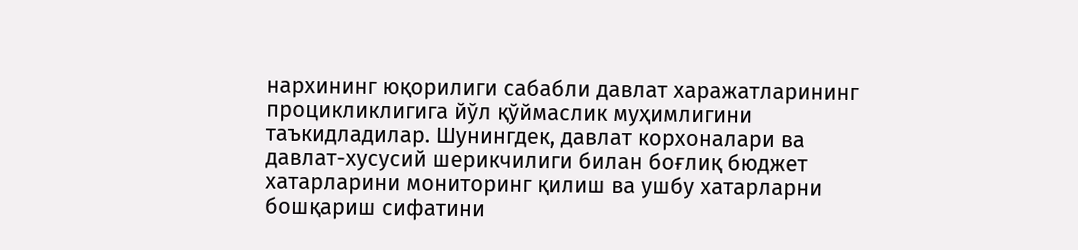нархининг юқорилиги сабабли давлат харажатларининг процикликлигига йўл қўймаслик муҳимлигини таъкидладилар. Шунингдек, давлат корхоналари ва давлат-хусусий шерикчилиги билан боғлиқ бюджет хатарларини мониторинг қилиш ва ушбу хатарларни бошқариш сифатини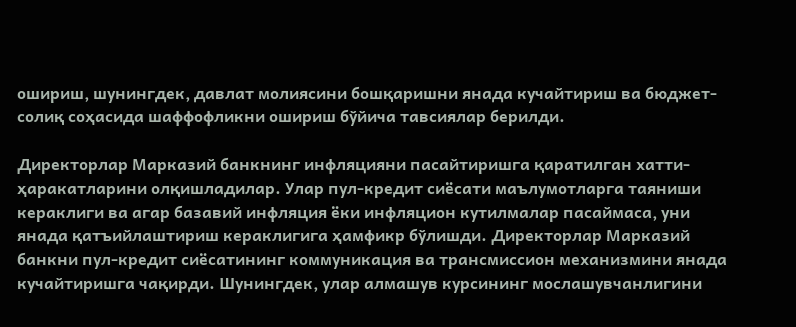ошириш, шунингдек, давлат молиясини бошқаришни янада кучайтириш ва бюджет-солиқ соҳасида шаффофликни ошириш бўйича тавсиялар берилди.

Директорлар Марказий банкнинг инфляцияни пасайтиришга қаратилган хатти-ҳаракатларини олқишладилар. Улар пул-кредит сиёсати маълумотларга таяниши кераклиги ва агар базавий инфляция ёки инфляцион кутилмалар пасаймаса, уни янада қатъийлаштириш кераклигига ҳамфикр бўлишди. Директорлар Марказий банкни пул-кредит сиёсатининг коммуникация ва трансмиссион механизмини янада кучайтиришга чақирди. Шунингдек, улар алмашув курсининг мослашувчанлигини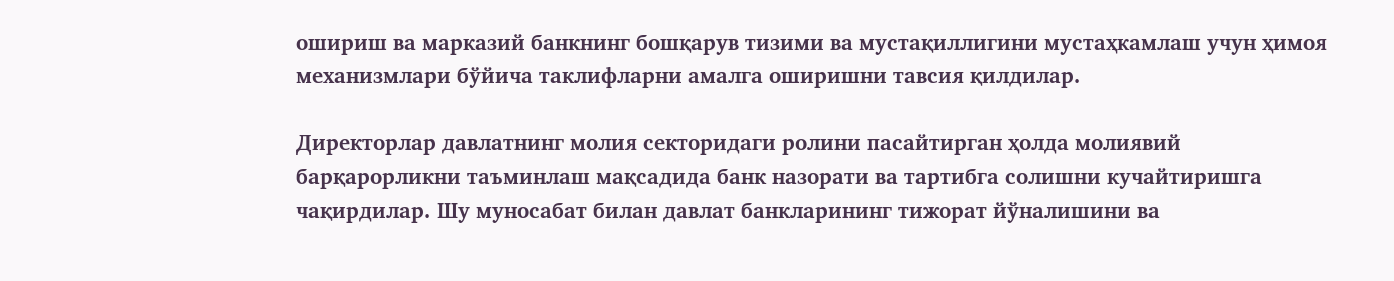ошириш ва марказий банкнинг бошқарув тизими ва мустақиллигини мустаҳкамлаш учун ҳимоя механизмлари бўйича таклифларни амалга оширишни тавсия қилдилар.

Директорлар давлатнинг молия секторидаги ролини пасайтирган ҳолда молиявий барқарорликни таъминлаш мақсадида банк назорати ва тартибга солишни кучайтиришга чақирдилар. Шу муносабат билан давлат банкларининг тижорат йўналишини ва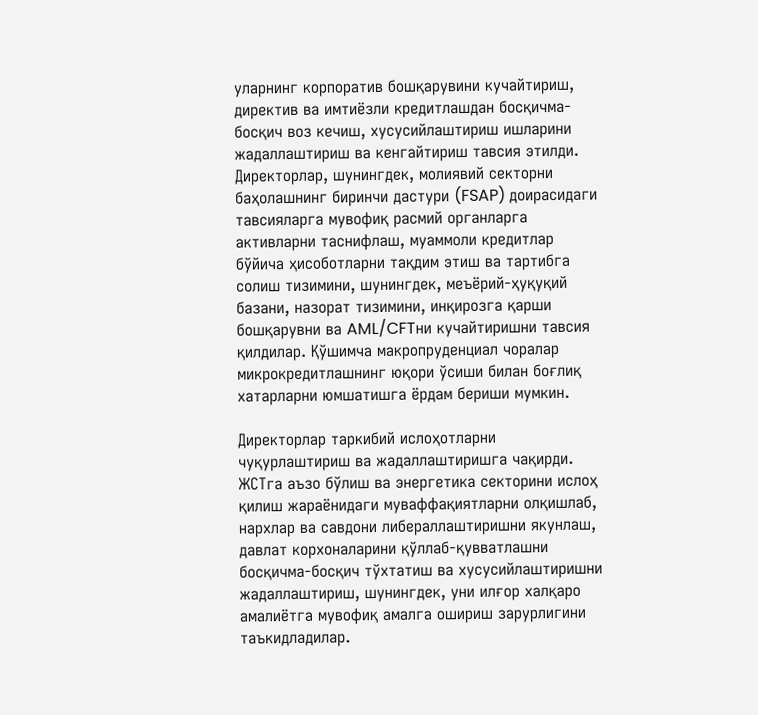уларнинг корпоратив бошқарувини кучайтириш, директив ва имтиёзли кредитлашдан босқичма-босқич воз кечиш, хусусийлаштириш ишларини жадаллаштириш ва кенгайтириш тавсия этилди. Директорлар, шунингдек, молиявий секторни баҳолашнинг биринчи дастури (FSAP) доирасидаги тавсияларга мувофиқ расмий органларга активларни таснифлаш, муаммоли кредитлар бўйича ҳисоботларни тақдим этиш ва тартибга солиш тизимини, шунингдек, меъёрий-ҳуқуқий базани, назорат тизимини, инқирозга қарши бошқарувни ва AML/CFTни кучайтиришни тавсия қилдилар. Қўшимча макропруденциал чоралар микрокредитлашнинг юқори ўсиши билан боғлиқ хатарларни юмшатишга ёрдам бериши мумкин.

Директорлар таркибий ислоҳотларни чуқурлаштириш ва жадаллаштиришга чақирди. ЖСТга аъзо бўлиш ва энергетика секторини ислоҳ қилиш жараёнидаги муваффақиятларни олқишлаб, нархлар ва савдони либераллаштиришни якунлаш, давлат корхоналарини қўллаб-қувватлашни босқичма-босқич тўхтатиш ва хусусийлаштиришни жадаллаштириш, шунингдек, уни илғор халқаро амалиётга мувофиқ амалга ошириш зарурлигини таъкидладилар.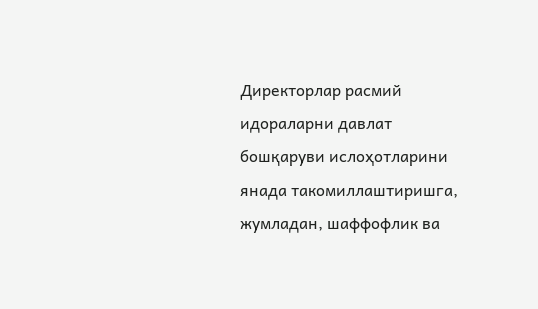Директорлар расмий идораларни давлат бошқаруви ислоҳотларини янада такомиллаштиришга, жумладан, шаффофлик ва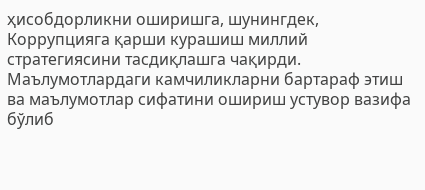ҳисобдорликни оширишга, шунингдек, Коррупцияга қарши курашиш миллий стратегиясини тасдиқлашга чақирди. Маълумотлардаги камчиликларни бартараф этиш ва маълумотлар сифатини ошириш устувор вазифа бўлиб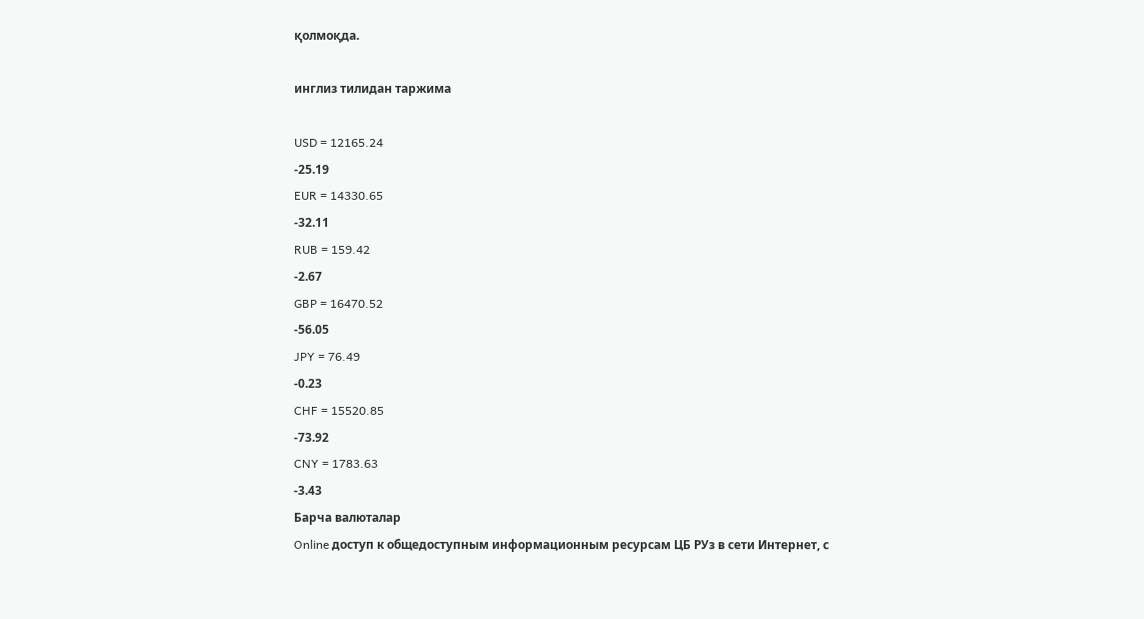қолмоқда.

инглиз тилидан таржима

USD = 12165.24
-25.19
EUR = 14330.65
-32.11
RUB = 159.42
-2.67
GBP = 16470.52
-56.05
JPY = 76.49
-0.23
CHF = 15520.85
-73.92
CNY = 1783.63
-3.43
Барча валюталар
Online доступ к общедоступным информационным ресурсам ЦБ РУз в сети Интернет, с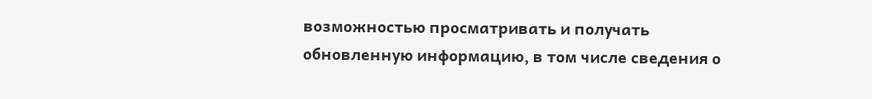возможностью просматривать и получать обновленную информацию, в том числе сведения о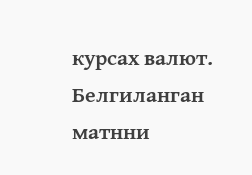курсах валют.
Белгиланган матнни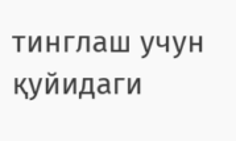тинглаш учун қуйидаги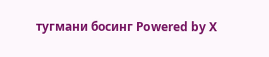тугмани босинг Powered by X